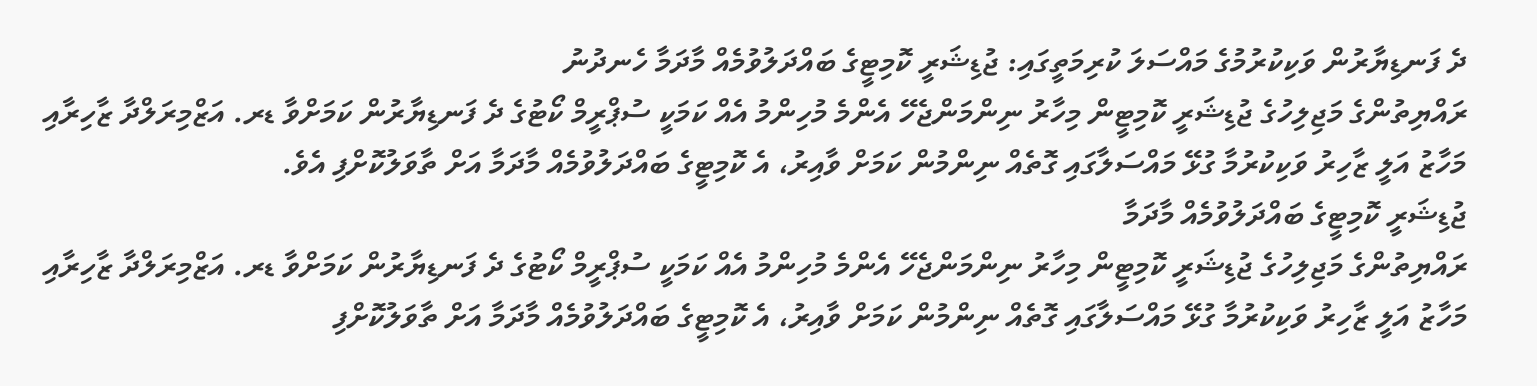ދެ ފަނޑިޔާރުން ވަކިކުރުމުގެ މައްސަލަ ކުރިމަތީގައި: ޖުޑިޝަރީ ކޮމިޓީގެ ބައްދަލުވުމެއް މާދަމާ ހެނދުނު
ރައްޔިތުންގެ މަޖިލިހުގެ ޖުޑިޝަރީ ކޮމިޓީން މިހާރު ނިންމަންޖެހޭ އެންމެ މުހިންމު އެއް ކަމަކީ ސުޕްރީމް ކޯޓުގެ ދެ ފަނޑިޔާރުން ކަމަށްވާ ޑރ. އަޒްމިރަލްދާ ޒާހިރާއި މަހާޒު އަލީ ޒާހިރު ވަކިކުރުމާ ގުޅޭ މައްސަލާގައި ގޮތެއް ނިންމުން ކަމަށް ވާއިރު، އެ ކޮމިޓީގެ ބައްދަލުވުމެއް މާދަމާ އަށް ތާވަލުކޮށްފި އެވެ.
ޖުޑިޝަރީ ކޮމިޓީގެ ބައްދަލުވުމެއް މާދަމާ
ރައްޔިތުންގެ މަޖިލިހުގެ ޖުޑިޝަރީ ކޮމިޓީން މިހާރު ނިންމަންޖެހޭ އެންމެ މުހިންމު އެއް ކަމަކީ ސުޕްރީމް ކޯޓުގެ ދެ ފަނޑިޔާރުން ކަމަށްވާ ޑރ. އަޒްމިރަލްދާ ޒާހިރާއި މަހާޒު އަލީ ޒާހިރު ވަކިކުރުމާ ގުޅޭ މައްސަލާގައި ގޮތެއް ނިންމުން ކަމަށް ވާއިރު، އެ ކޮމިޓީގެ ބައްދަލުވުމެއް މާދަމާ އަށް ތާވަލުކޮށްފި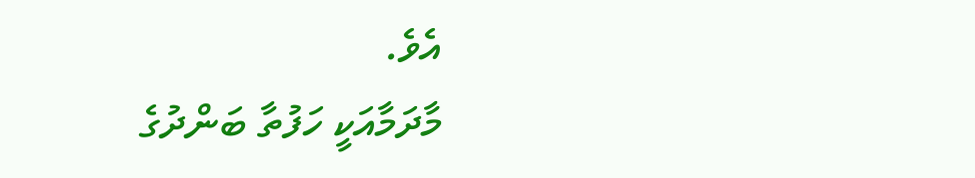އެވެ.
މާދަމާއަކީ ހަފުތާ ބަންދުގެ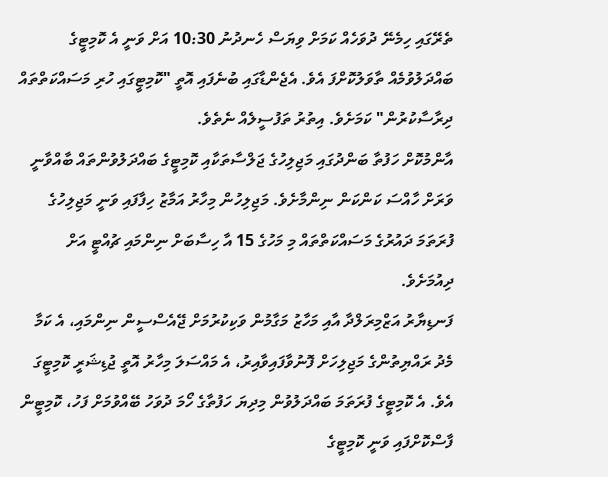ތެރޭގައި ހިމެނޭ ދުވަހެއް ކަމަށް ވިޔަސް ހެނދުނު 10:30 އަށް ވަނީ އެ ކޮމިޓީގެ ބައްދަލުވުމެއް ތާވަލުކޮށްފަ އެވެ. އެޖެންޑާގައި ބުނެފައި އޮތީ "ކޮމިޓީގައި ހުރި މަސައްކަތްތައް ދިރާސާކުރުން" ކަމަށެވެ. އިތުރު ތަފުސީލެއް ނެތެވެ.
އާންމުކޮށް ހަފުތާ ބަންދުގައި މަޖިލިހުގެ ޖަލްސާތަކާއި ކޮމިޓީގެ ބައްދަލުވުންތައް ބާއްވާނީ ވަރަށް ހާއްސަ ކަންކަން ނިންމާށެވެ. މަޖިލިހުން މިހާރު އަމާޒު ހިފާފައި ވަނީ މަޖިލިހުގެ ފުރަތަމަ ދައުރުގެ މަސައްކަތްތައް މި މަހުގެ 15 އާ ހިސާބަށް ނިންމައި ޗުއްޓީ އަށް ދިއުމަށެވެ.
ފަނޑިޔާރު އަޒްމިރަލްދާ އާއި މަހާޒު މަގާމުން ވަކިކުރުމަށް ޖޭއެސްސީން ނިންމައި، އެ ކަމާ މެދު ރައްޔިތުންގެ މަޖިލިހަށް ފޮނުވާފައިވާއިރު، އެ މައްސަލަ މިހާރު އޮތީ ޖުޑިޝަރީ ކޮމިޓީގަ އެވެ. އެ ކޮމިޓީގެ ފުރަތަމަ ބައްދަލުވުން މިދިޔަ ހަފުތާގެ ހޯމަ ދުވަހު ބޭއްވުމަށް ފަހު، ކޮމިޓީން ފާސްކޮށްފައި ވަނީ ކޮމިޓީގެ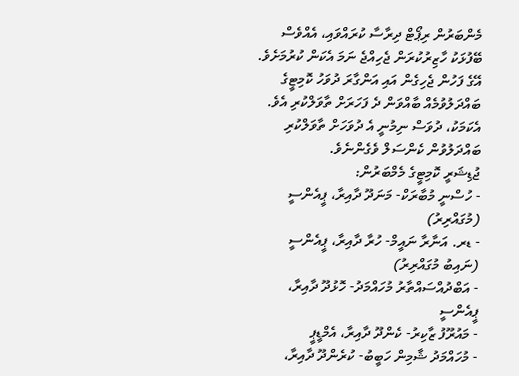މެންބަރުން ރިޕޯޓް ދިރާސާ ކުރައްވައި، އެއްވެސް ބޭފުޅަކު ހާޒިރުކުރަން ޖެހިއްޖެ ނަމަ އެކަން ކުރުމަށެވެ.
އޭގެ ފަހުން ޖެހިގެން އައި އަންގާރަ ދުވަހު ކޮމިޓީގެ ބައްދަލުވުމެއް ބާއްވަން ދެ ފަހަރަށް ތާވަލްކުރި އެވެ. އެކަމަކު، ދުވަސް ނިމުނީ އެ ދުވަހަށް ތާވަލްކުރި ބައްދަލުވުން ކެންސަލް ވެގެންނެވެ.
ޖުޑިޝަރީ ކޮމިޓީގެ މެމްބަރުން:
- ހުސްނީ މުބާރަކް- މަނަދޫ ދާއިރާ، ޕީއެންސީ (މުގައްރިރު)
- ޑރ. އަނާރާ ނައީމް- ހުރާ ދާއިރާ، ޕީއެންސީ (ނައިބު މުގައްރިރު)
- އަބްދުއްސައްތާރު މުހައްމަދު- ހޮޅުދޫ ދާއިރާ، ޕީއެންސީ
- މައުރޫފު ޒާކިރު- ކެންދޫ ދާއިރާ، އެމްޑީޕީ
- މުހައްމަދު ޝާމިން ހަބީބު- ކުރެންދޫ ދާއިރާ،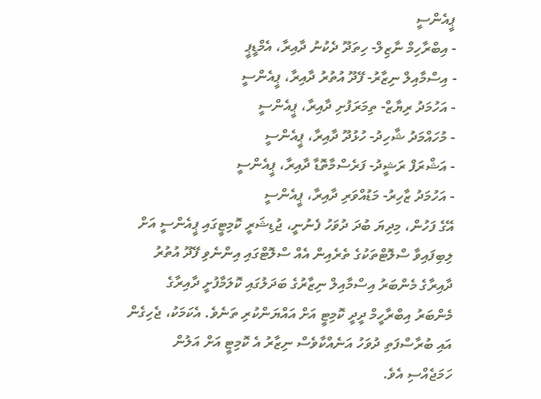ޕީއެންސީ
- އިބްރާހިމް ނާޒިލް- ހިތަދޫ ދެކުނު ދާއިރާ، އެމްޑީޕީ
- އިސްމާއިލް ނިޒާރު- ފޭދޫ އުތުރު ދާއިރާ، ޕީއެންސީ
- އަހުމަދު ރިޔާޒް- ތިމަރަފުށި ދާއިރާ، ޕީއެންސީ
- މުހައްމަދު ޝާހިދު- ހުޅުދޫ ދާއިރާ، ޕީއެންސީ
- އަޝްރަފް ރަޝީދު- ފަރެސްމާތޮޑާ ދާއިރާ، ޕީއެންސީ
- އަހުމަދު ޒާހިރު- މަޑުއްވަރި ދާއިރާ، ޕީއެންސީ
އޭގެ ފަހުން، މިދިޔަ ބުދަ ދުވަހު ފެނުނީ، ޖުޑިޝަރީ ކޮމިޓީގައި ޕީއެންސީ އަށް ލިބިފައިވާ ސްލޮޓްތަކުގެ ތެރެއިން އެއް ސްލޮޓްގައި އިންނެވި ފޭދޫ އުތުރު ދާއިރާގެ މެންބަރު އިސްމާއިލް ނިޒާރުގެ ބަދަލުގައި ކޮލަމާފުށީ ދާއިރާގެ މެންބަރު އިބްރާހީމް ދީދީ ކޮމިޓީ އަށް އައްޔަންކުރި ތަނެވެ. އެކަމަކު، ޖެހިގެން އައި ބުރާސްފަތި ދުވަހު އަނެއްކާވެސް ނިޒާރު އެ ކޮމިޓީ އަށް އަލުން ހަމަޖެއްސި އެވެ.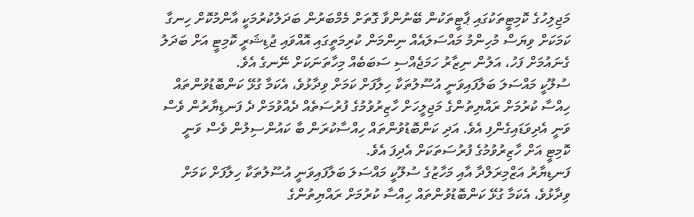މަޖިލިހުގެ ކޮމިޓީތަކުގައި ޕާޓީތަކުން ބޭނުންވާ ގޮތަށް މެމްބަރުން ބަދަލުކުރުމަކީ އާންމުކޮށް ހިނގާ ކަމަކަށް ވިޔަސް މުހިންމު މައްސަލައެއް ނިންމަން ކުރިމަތީގައި އޮއްވައި ޖުޑިޝަރީ ކޮމިޓީ އަށް ބަދަލު ގެނައުމަށް ފަހު، އަލުން ނިޒާރު ހަމަޖެއްސި ސަބަބެއް މިހާތަނަކަށް ނޭނގެ އެވެ.
ސުލޫކީ މައްސަލަ ބަލާފައިވަނީ އުސޫލުތަކާ ހިލާފަށް ކަމަށް ވިދާޅުވެ، އެކަމާ ގުޅޭ ކަންބޮޑުވުންތައް ހިއްސާ ކުރުމަށް ރައްޔިތުންގެ މަޖިލީހަށް ހާޒިރުވުމުގެ ފުރުސަތެއް ދެއްވުމަށް ދެ ފަނޑިޔާރުން ވެސް ވަނީ އެދިވަޑައިގެންފި އެވެ. އަދި ކަންބޮޑުވުންތައް ހިއްސާކުރަން ބާ ކައުންސިލުން ވެސް ވަނީ ކޮމިޓީ އަށް ހާޒިރުވުމުގެ ފުރުސަތަކަށް އެދިފަ އެވެ.
ފަނޑިޔާރު އަޒްމިރަލްދާ އާއި މަހާޒުގެ ސުލޫކީ މައްސަލަ ބަލާފައިވަނީ އުސޫލުތަކާ ހިލާފަށް ކަމަށް ވިދާޅުވެ، އެކަމާ ގުޅޭ ކަންބޮޑުވުންތައް ހިއްސާ ކުރުމަށް ރައްޔިތުންގެ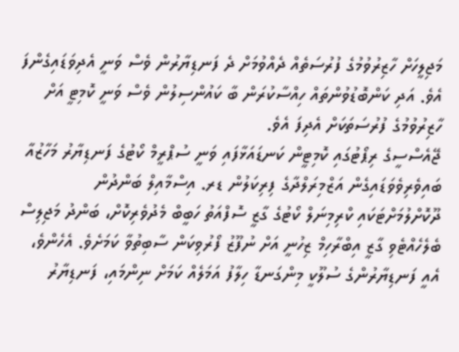މަޖިލީހަށް ހާޒިރުވުމުގެ ފުރުސަތެއް ދެއްވުމަށް ދެ ފަނޑިޔާރުން ވެސް ވަނީ އެދިވަޑައިގެންފަ އެވެ. އަދި ކަންބޮޑުވުންތައް ހިއްސާކުރަން ބާ ކައުންސިލުން ވެސް ވަނީ ކޮމިޓީ އަށް ހާޒިރުވުމުގެ ފުރުސަތަކަށް އެދިފަ އެވެ.
ޖޭއެސްސީގެ ރިޕޯޓުގައި ކޮމިޓީން ކަނޑައަޅާފައި ވަނީ ސުޕްރީމް ކޯޓުގެ ފަނޑިޔާރު މަހާޒުއާ ބައިވެރިވެވަޑައިގެން އަޒްމިރަލްދާގެ ފިރިކަލުން ޑރ. އިސްމާއިލް ބަންދުން ދޫކޮށްލުމަށްޓަކައި ކްރިމިނަލް ކޯޓުގެ ގާޒީ ސޮފްއަތު ހަބީބް މެދުވެރިކޮށް، ބަންދު މަޖިލިސް ބެލެހެއްޓެވި ގާޒީ އިބްރާހިމް ޒިހުނީ އަށް ނުފޫޒު ފޯރުވިކަން ސާބިތުވާ ކަމަށެވެ. އެހެންވެ، އެއީ ފަނޑިޔާރުންގެ ސުލޫކީ މިންގަނޑާ ހިލާފު އަމަލެއް ކަމަށް ނިންމައި، ފަނޑިޔާރު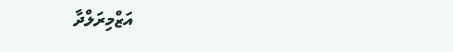އަޒްމިރަލްދާ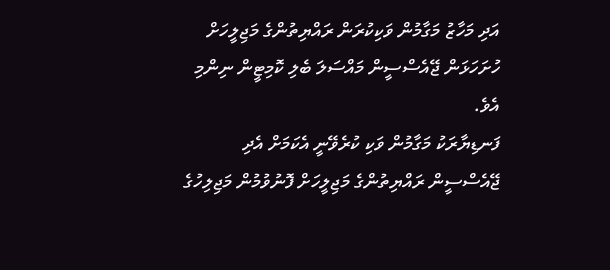އަދި މަހާޒު މަގާމުން ވަކިކުރަން ރައްޔިތުންގެ މަޖިލީހަށް ހުށަހަޅަން ޖޭއެސްސީން މައްސަލަ ބެލި ކޮމިޓީން ނިންމި އެވެ.
ފަނޑިޔާރަކު މަގާމުން ވަކި ކުރެވޭނީ އެކަމަށް އެދި ޖޭއެސްސީން ރައްޔިތުންގެ މަޖިލީހަށް ފޮނުވުމުން މަޖިލިހުގެ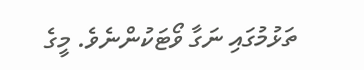ތަޅުމުގައި ނަގާ ވޯޓަކުންނެވެ. މީގެ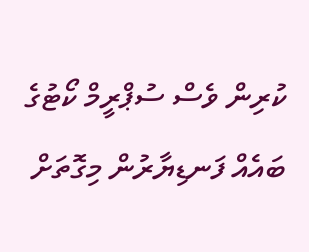ކުރިން ވެސް ސުޕްރީމް ކޯޓުގެ ބައެއް ފަނޑިޔާރުން މިގޮތަށް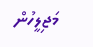މަޖިލީހުން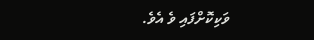ވަކިކޮށްފައި ވެ އެވެ.